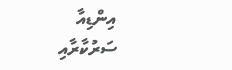އިންޑިއާ ސަރުކާރާއި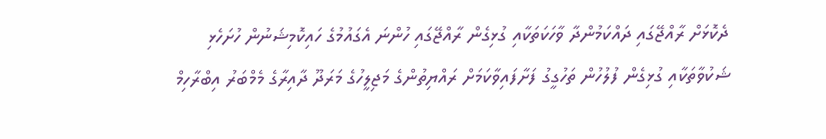ދެކޮޅަށް ރާއްޖޭގައި ދައްކަމުންދާ ވާހަކަތަކާއި ގުޅިގެން ރާއްޖޭގައި ހުންނަ އެގައުމުގެ ހައިކޮމިޝަނުން ހުށަހެޅި ޝަކުވާތަކާއި ގުޅިގެން ފުލުހުން ތަހުގީގު ފަށާފައިވާކަމަށް ރައްޔިތުންގެ މަޖިލީހުގެ މަރަދޫ ދާއިރާގެ މެމްބަރު އިބްރާހިމް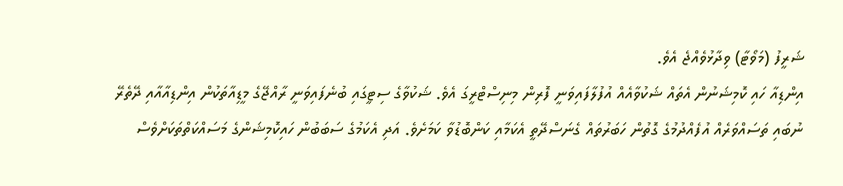ޝަރީފު (މަވޯޓާ) ވިދާޅުވެއްޖެ އެވެ.
އިންޑިއާ ހައި ކޮމިޝަނުން އެތައް ޝަކުވާއެއް އުފުލާފައިވަނީ ފޮރިން މިނިސްޓްރީގަ އެވެ. ޝަކުވާގެ ސިޓީގައި ބުނެފައިވަނީ ރާއްޖޭގެ މީޑިއާތަކުން އިންޑިއާއާއި ދޭތެރޭ ނުބައި ތަސައްވަރެއް އުފެއްދުމުގެ ގޮތުން ހަބަރުތައް ގެނަސްދޭތީ އެކަމާއި ކަންބޮޑުވާ ކަމަށެވެ. އަދި އެކަމުގެ ސަބަބުން ހައިކޮމިޝަންގެ މަސައްކަތްތަކަށްވެސް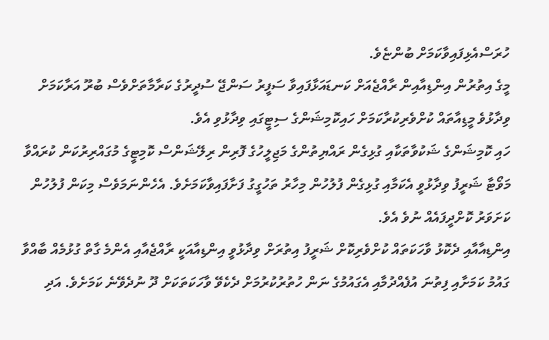ހުރަސްއެޅިފައިވާކަމަށް ބުންޏެވެ.
މީގެ އިތުރުން އިންޑިއާއިން ރާއްޖެއަށް ކަނޑައަޅާފައިވާ ސަފީރު ސަންޖޭ ސުދީރުގެ ކަރާމާތަށްވެސް ބުރޫ އަރާކަމަށް ވިދާޅުވެ މީޑިއާތައް ކުށްވެރިކުރާކަމަށް ހައިކޮމިޝަންގެ ސިޓީގައި ވިދާޅުވި އެވެ.
ހައި ކޮމިޝަންގެ ޝަކުވާތަކާއި ގުޅިގެން ރައްޔިތުންގެ މަޖިލީހުގެ ފޮރިން ރިލޭޝަންސް ކޮމިޓީގެ މުގައްރިރުކަން ކުރައްވާ މަވޯޓާ ޝަރީފު ވިދާޅުވީ އެކަމާއި ގުޅިގެން ފުލުހުން މިހާރު ތަހުގީގު ފަށާފައިވާކަމަށެވެ. އެހެންނަމަވެސް މިކަން ފުލުހުން ކަށަވަރު ކޮށްދީފައެއް ނުވެ އެވެ.
އިންޑިއާއާއި ދެކޮޅު ވާހަކަތައް ކުށްވެރިކޮށް ޝަރީފު އިތުރަށް ވިދާޅުވީ އިންޑިއާއަކީ ރާއްޖެއާއި އެންމެ ގާތް ގުޅުމެއް ބާއްވާ ގައުމު ކަމަށާއި ފިތުނަ އުފެއްދުމާއި އެގައުމުގެ ނަން ހުތުރުކުރުމަށް ދެކެވޭ ވާހަކަތަކަށް ދޫ ނުދެވޭނެ ކަމަށެވެ. އަދި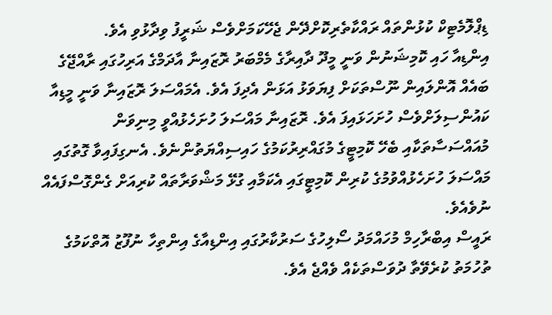ޑިޕްލޮމެޓިކް ކުޅުންތައް ރައްކާތެރިކޮށްދޭން ޖެހޭކަމަށްވެސް ޝަރީފު ވިދާޅުވި އެވެ.
އިންޑިއާ ހައި ކޮމިޝަނުން ވަނީ މީދޫ ދާއިރާގެ މެމްބަރު ރޮޒައިނާ އާދަމްގެ އަރިހުގައި ރާއްޖޭގެ ބައެއް އޮންލައިން ނޫސްތަކަށް ފިޔަވަޅު އަޅަން އެދިފަ އެވެ. އެމައްސަލަ ރޮޒައިނާ ވަނީ މީޑިއާ ކައުންސިލަށްވެސް ހުށަހަޅައިފަ އެވެ. ރޮޒައިނާ މައްސަލަ ހުށަހެޅުއްވީ މިނިވަން މުއައްސަސާތަކާއި ބެހޭ ކޮމިޓީގެ މުގައްރިރުކަމުގެ ހައިސިއްޔަތުންނެވެ. އެނގިފައިވާ ގޮތުގައި މައްސަލަ ހުށަހެޅުއްވުމުގެ ކުރިން ކޮމިޓީގައި އެކަމާއި ގުޅޭ މަޝްވަރާތައް ކުރިއަށް ގެންގޮސްފައެއް ނުވެއެވެ.
ރައީސް އިބްރާހިމް މުހައްމަދު ސޯލިހުގެ ސަރުކާރުގައި އިންޑިއާގެ އިންތިހާ ނުފޫޒު އޮތްކަމުގެ ތުހުމަތު ކުރެވޭތާ ދުވަސްތަކެއް ވެއްޖެ އެވެ.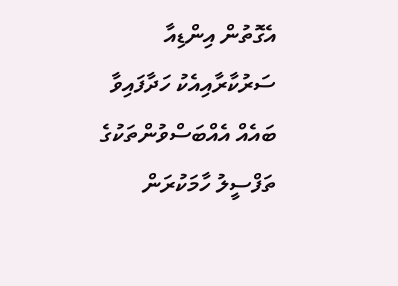އެގޮތުން އިންޑިއާ ސަރުކާރާއިއެކު ހަދާފައިވާ ބައެއް އެއްބަސްވުންތަކުގެ ތަފްސީލު ހާމަކުރަން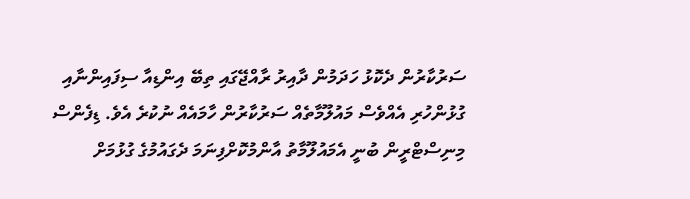ސަރުކާރުން ދެކޮޅު ހަދަމުން ދާއިރު ރާއްޖޭގައި ތިބޭ އިންޑިއާ ސިފައިންނާއި ގުޅުންހުރި އެއްވެސް މައުލޫމާތެއް ސަރުކާރުން ހާމައެއް ނުކުރެ އެވެ. ޑިފެންސް މިނިސްޓްރީން ބުނީ އެމައުލޫމާތު އާންމުކޮށްފިނަމަ ދެގައުމުގެ ގުޅުމަށް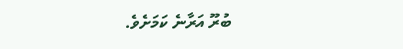ބުރޫ އަރާނެ ކަމަށެވެ.